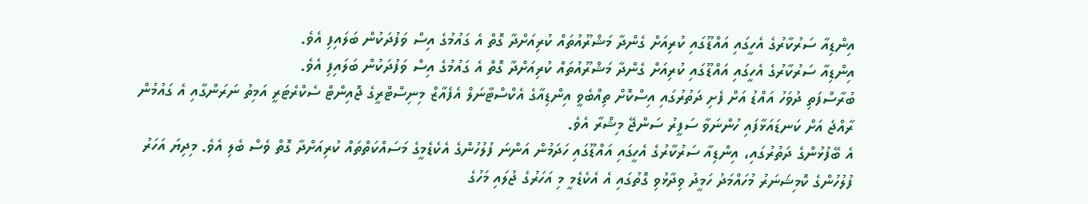އިންޑިއާ ސަރުކާރުގެ އެހީގައި އައްޑޫގައި ކުރިއަށް ގެންދާ މަޝްރޫއުތައް ކުރިއަށްދާ ގޮތް އެ ގައުމުގެ އިސް ވަފުދަކުން ބަލައިފި އެވެ.
އިންޑިއާ ސަރުކާރުގެ އެހީގައި އައްޑޫގައި ކުރިއަށް ގެންދާ މަޝްރޫއުތައް ކުރިއަށްދާ ގޮތް އެ ގައުމުގެ އިސް ވަފުދަކުން ބަލައިފި އެވެ.
ބުރާސްފަތި ދުވަހު އައްޑު އަށް ފެށި ދަތުރުގައި އިސްކޮށް ތިއްބެވީ އިންޑިއާގެ އެކްސްޓާނަލް އެފެއާޒް މިނިސްޓްރީގެ ޖޮއިންޓް ސެކްރެޓަރީ އަމިތު ނަރަންގާއި އެ ގައުމުން ރާއްޖެ އަށް ކަނޑައަޅާފައި ހުންނަވާ ސަފީރު ސަންޖޭ މިޝްރާ އެވެ.
އެ ބޭފުޅުންގެ ދަތުރުގައި، އިންޑިއާ ސަރުކާރުގެ އެހީގައި އައްޑޫގައި ހަދަމުން އަންނަ ފުލުހުންގެ އެކެޑެމީގެ މަސައްކަތްތައް ކުރިއަށްދާ ގޮތް ވެސް ބެލި އެވެ. މިދިޔަ އަހަރު ފުލުހުންގެ ކޮމިޝަނަރު މުހައްމަދު ހަމީދު ވިދާޅުވި ގޮތުގައި އެ އެކެޑެމީ މި އަހަރުގެ ޖުލައި މަހުގެ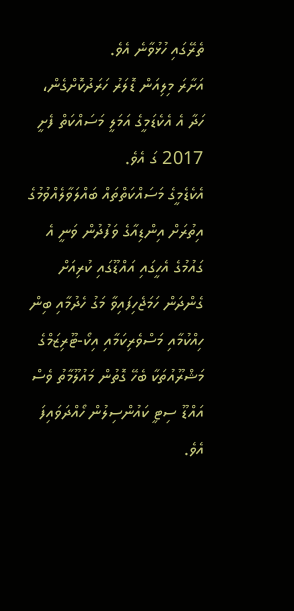ތެރޭގައި ހުޅުވާނެ އެވެ.
އަށާރަ މިލިއަން ޑޮލަރު ހަރަދުކޮށްގެން، ހަދާ އެ އެކެޑަމީގެ އަމަލީ މަސައްކަތް ފެށީ 2017 ގަ އެވެ.
އެކެޑެމީގެ މަސައްކަތްތައް ބައްލަވާލެއްވުމުގެ އިތުރަށް އިންޑިއާގެ ވަފުދުން ވަނީ އެ ގައުމުގެ އެހީގައި އައްޑޫގައި ކުރިއަށް ގެންދަން ހަމަޖެހިފައިވާ މަގު ހެދުމާއި ބިން ހިއްކުމާއި މަސްވެރިކަމާއި އިކޯ-ޓޫރިޒަމްގެ މަޝްރޫއުތަކާ ބެހޭ ގޮތުން މައުލޫމާތު ވެސް އައްޑޫ ސިޓީ ކައުންސިލުން ހޯއްދަވައިފަ އެވެ.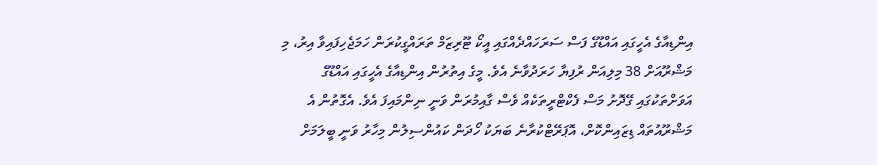އިންޑިއާގެ އެހީގައި އައްޑޫގެ ފަސް ސަރަހައްދެއްގައި އީކޯ ޓޫރިޒަމް ތަރައްގީކުރަން ހަމަޖެހިފައިވާ އިރު، މި މަޝްރޫއަށް 38 މިލިއަން ރުފިޔާ ހަރަދުވާނެ އެވެ. މީގެ އިތުރުން އިންޑިއާގެ އެހީގައި އައްޑޫގެ އަވަށްތަކުގައި ގޭދޮށު މަސް ފެކްޓްރީތަކެއް ވެސް ގާއިމުރަން ވަނީ ނިންމައިފަ އެވެ. އެގޮތުން އެ މަޝްރޫއުތައް ޑިޒައިންކޮށް، އޮޕަރޭޓްކުރާނެ ބަޔަކު ހޯދަން ކައުންސިލުން މިހާރު ވަނީ ބީލަމަށް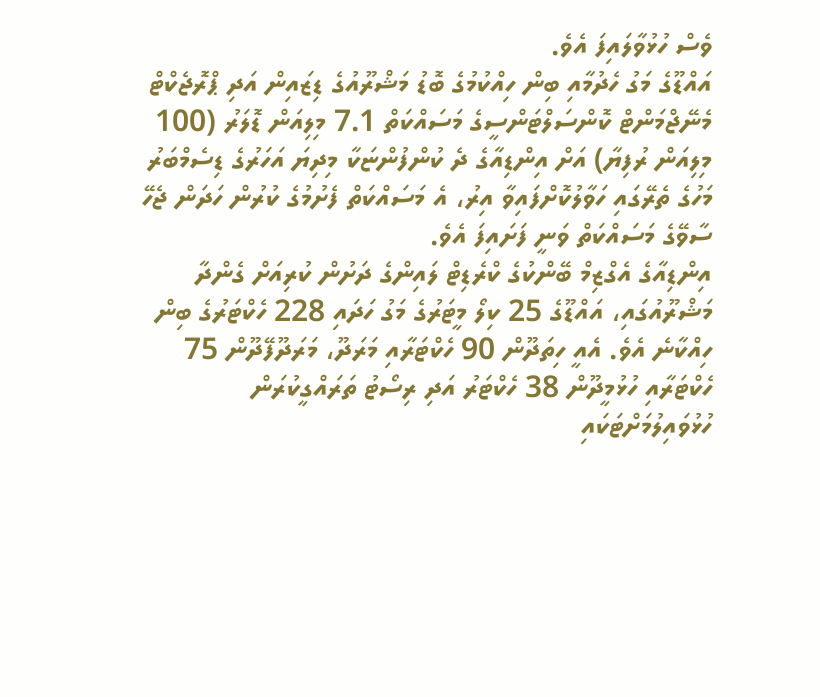ވެސް ހުޅުވާލައިފަ އެވެ.
އައްޑޫގެ މަގު ހެދުމާއި ބިން ހިއްކުމުގެ ބޮޑު މަޝްރޫއުގެ ޑިޒައިން އަދި ޕްރޮޖެކްޓް މެނޭޖްމަންޓް ކޮންސަލްޓަންސީގެ މަސައްކަތް 7.1 މިލިއަން ޑޮލަރު (100 މިލިއަން ރުފިޔާ) އަށް އިންޑިއާގެ ދެ ކުންފުންޏަކާ މިދިޔަ އަހަރުގެ ޑިސެމްބަރު މަހުގެ ތެރޭގައި ހަވާލުކޮށްފައިވާ އިރު، އެ މަސައްކަތް ފެށުމުގެ ކުރުން ހަދަން ޖެހޭ ސާވޭގެ މަސައްކަތް ވަނީ ފަށައިފަ އެވެ.
އިންޑިއާގެ އެގްޒިމް ބޭންކުގެ ކްރެޑިޓް ލައިންގެ ދަށުން ކުރިއަށް ގެންދާ މަޝްރޫއުގައި، އައްޑޫގެ 25 ކިލޯ މީޓަރުގެ މަގު ހަދައި 228 ހެކްޓަރުގެ ބިން ހިއްކާނެ އެވެ. އެއީ ހިތަދޫން 90 ހެކްޓަރާއި މަރަދޫ، މަރަދޫފޭދޫން 75 ހެކްޓަރާއި ހުޅުމީދޫން 38 ހެކްޓަރު އަދި ރިސޯޓު ތަރައްގީކުރަން ހުޅުވައިލުމަށްޓަކައި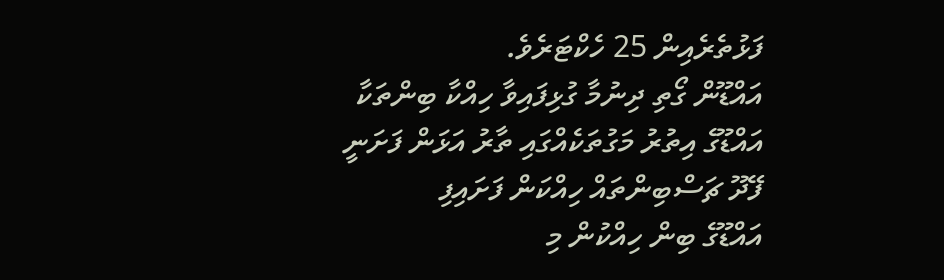ފަޅުތެރެއިން 25 ހެކްޓަރެވެ.
އައްޑޫން ގޯތި ދިނުމާ ގުޅިފައިވާ ހިއްކާ ބިންތަކާ
އައްޑޫގެ އިތުރު މަގުތަކެއްގައި ތާރު އަޅަން ފަށަނީ
ފޭދޫ ޗަސްބިންތައް ހިއްކަން ފަށައިފި
އައްޑޫގެ ބިން ހިއްކުން މި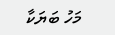މަހު ބަޔަކާ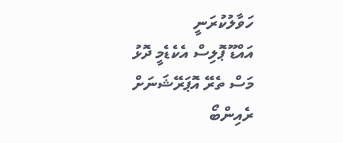ހަވާލުކުރަނީ
އައްޑޫ ޕޮލިސް އެކެޑެމީ ދޮޅު މަސް ތެރޭ އޮޕަރޭޝަނަށް
ރެއިންބޯ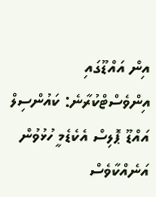އިން އައްޑޫގައި އިންވެސްޓްކުރާނެ: ކައުންސިލް
އައްޑޫ ޕޮލިސް އެކެޑެމީ ހުޅުވުން އަނެއްކާވެސް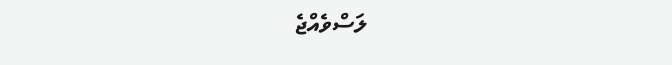ލަސްވެއްޖެ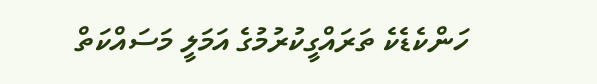ހަންކެޑެކެ ތަރައްގީކުރުމުގެ އަމަލީ މަސައްކަތް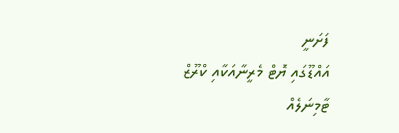ފަށަނީ
އައްޑޫގައި ޔޮޓް މެރީނާއަކާއި ކްރޫޒް ޓާމިނަލެއް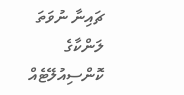ޗައިނާ ނުވަތަ ލަންކާގެ ކޮންސިއުލޭޓެއް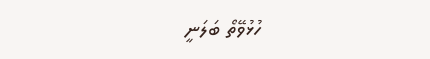ހުޅުވޭތޯ ބަލަނީ